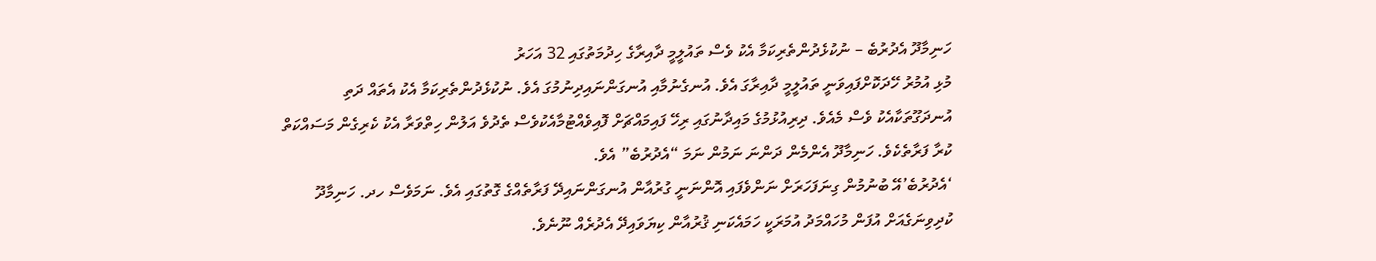ހަނިމާދޫ އެދުރުބެ – ނުކުޅެދުންތެރިކަމާ އެކު ވެސް ތައުލީމީ ދާއިރާގެ ހިދުމަތުގައި 32 އަހަރު
މުޅި އުމުރު ހޭދަކޮށްފައިވަނީ ތައުލީމީ ދާއިރާގަ އެވެ. އުނގެނުމާއި އުނގަންނައިދިނުމުގަ އެވެ. ނުކުޅެދުންތެރިކަމާ އެކު އެތައް ދަތި އުނދަގޫތަކާއެކު ވެސް މެއެވެ. ދިރިއުޅުމުގެ މައިދާނުގައި ރިހޭ ފައިމައްޗަށް ފޮއިވެއްޓުމާއެކުވެސް ތެދުވެ އަލުން ހިތްވަރާ އެކު ކެރިގެން މަސައްކަތް ކުރާ ފަރާތެކެވެ. ހަނިމާދޫ އެންމެން ދަންނަ ނަމުން ނަމަ “އެދުރުބެ” އެވެ.
‘އެދުރުބެ’އޭ ބުނުމުން ގިނަފަހަރަށް ނަންވެފައި އޮންނަނީ ގުރުއާން އުނގަންނައިދޭ ފަރާތެއްގެ ގޮތުގައި އެވެ. ނަމަވެސް ހދ. ހަނިމާދޫ ކުދިވިނަގެއަށް އުފަން މުހައްމަދު އުމަރަކީ ހަމައެކަނި ޤުރުއާން ކިޔަވައިދޭ އެދުރެއް ނޫނެވެ.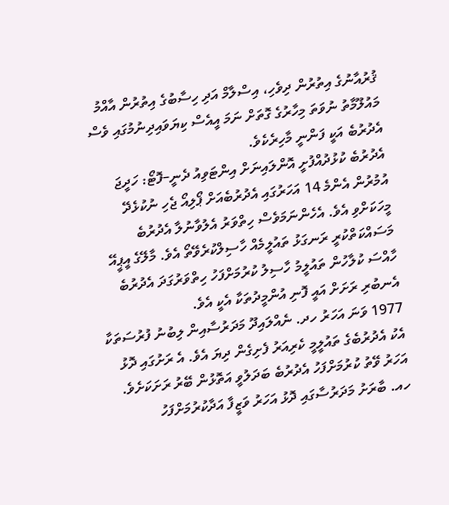ޤުރުއާނުގެ އިތުރުން ދިވެހި، އިސްލާމް އަދި ހިސާބުގެ އިތުރުން އާއްމު މައުލޫމާތު ނުވަތަ މިހާރުގެ ގޮތަށް ނަމަ އީއެސް ކިޔަވައިދިނުމުގައި ވެސް އެދުރުބެ އަކީ ފަންނީ މާހިރެކެވެ.
އެދުރުބެ ކުޅުދުއްފުށީ އޮންލައިނަށް އިންޓަވިއު ދެނީ–ފޮޓޯ: ހަދީޖަ
އުމުރުން އެންމެ 14 އަހަރުގައި އެދުރުބެއަށް ޕޯލިއޯ ޖެހި ނުކުޅެދޭ މީހަކަށްވި އެވެ. އެހެންނަމަވެސް ހިތްވަރު އެލުވާނުލާ އެދުރުބެ މަސައްކަތްކުރީ ރަނގަޅު ތައުލީމެއް ހާސިލްކުރެވޭތޯ އެވެ. މާލޭގެ އީޕީއޭ ހާއްސަ ކުލާހުން ތައުލީމު ހާސިލު ކުރުމަށްފަހު ހިތްވަރުގަދަ އެދުރުބެ އެނބުރި ރަށަށް އައީ ފޮނި އުންމީދުތަކާ އެކީ އެވެ.
1977 ވަނަ އަހަރު ހދ. ނެއްލައިދޫ މަދަރުސާއިން ލިބުނު ފުރުސަތަކާ އެކު އެދުރުބެގެ ތައުލީމީ ކެރިއަރު ފެށިގެން ދިޔަ އެވެ. އެ ރަށުގައި ދޮޅު އަހަރު ވޭތު ކުރުމަށްފަހު އެދުރުބެ ބަދަލުވީ އަތޮޅުން ބޭރު ރަށަކަށެވެ. ހއ. ބާރަށު މަދަރުސާގައި ދޮޅު އަހަރު ވަޒީފާ އަދާކުރުމަށްފަހު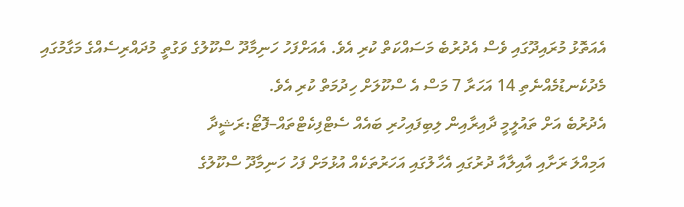އެއަތޮޅު މުރައިދޫގައި ވެސް އެދުރުބެ މަސައްކަތް ކުރި އެވެ. އެއަށްފަހު ހަނިމާދޫ ސްކޫލުގެ ވަގުތީ މުދައްރިސެއްގެ މަގާމުގައި މެދުކެނޑުމެއްނެތި 14 އަހަރާ 7 މަސް އެ ސްކޫލަށް ހިދުމަތް ކުރި އެވެ.
އެދުރުބެ އަށް ތައުލީމީ ދާއިރާއިން ލިބިފައިހުރި ބައެއް ސެޓްފިކެޓްތައް–ފޮޓޯ:ރަޝީދާ
އަމިއްލަ ރަށާއި އާއިލާއާ ދުރުގައި އެހާލުގައި އަހަރުތަކެއް އުޅުމަށް ފަހު ހަނިމާދޫ ސްކޫލުގެ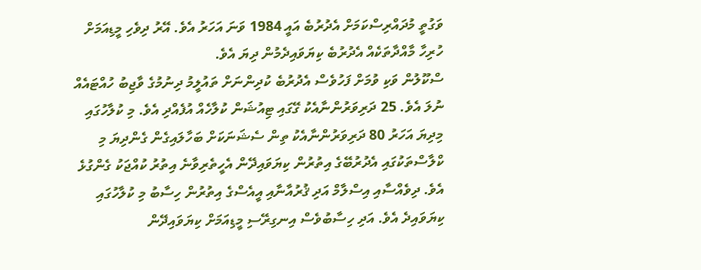ވަގުތީ މުދައްރިސްކަމަށް އެދުރުބެ އައީ 1984 ވަނަ އަހަރު އެވެ. އޭރު ދިވެހި މީޑިއަމަށް ހުރިހާ މާއްދާތަކެއް އެދުރުބެ ކިޔަވައިދެމުން ދިޔަ އެވެ.
ސްކޫލުން ވަކި ވުމަށް ފަހުވެސް އެދުރުބެ ކުދިންނަށް ތައުލީމު ދިނުމުގެ ވާޖިބު ހުއްޓައެއް ނުލަ އެވެ. 25 ދަރިވަރުންނާއެކު ގޭގައި ޓިއުޝަން ކުލާހެއް އުފެއްދި އެވެ. މި ކުލާހުގައި މިދިޔަ އަހަރު 80 ދަރިވަރުންނާއެކު ތިން ސެޝަނަކަށް ބަހާލައިގެން ގެންދިޔަ މި ކްލާސްތަކުގައި އެދުރުބޭގެ އިތުރުން ކިޔަވައިދޭން އެހީތެރިވާނެ އިތުރު ކުއްޖަކު ގެންގުޅެ އެވެ. ދިވެއްސާއި އިސްލާމް އަދި ޤުރުއާނާއި އީއެސްގެ އިތުރުން ހިސާބު މި ކުލާހުގައި ކިޔަވައިދެ އެވެ. އަދި ހިސާބުވެސް އިނގިރޭސި މީޑިއަމަށް ކިޔަވައިދޭން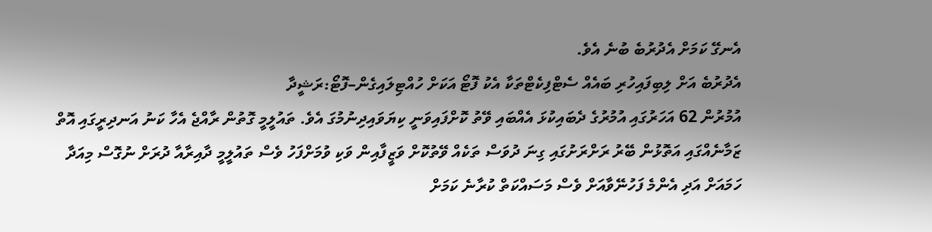އެނގޭ ކަމަށް އެދުރުބެ ބުނެ އެވެ.
އެދުރުބެ އަށް ލިބިފައިހުރި ބައެއް ސެޓްފިކެޓްތަކާ އެކު ފޮޓޯ އަކަށް ހުއްޓިލައިގެން–ފޮޓޯ:ރަޝީދާ
އުމުރުން 62 އަހަރުގައި އުމުރުގެ ދެބައިކުޅަ އެއްބައި ވޭތު ކޮށްފައިވަނީ ކިޔަވައިދިނުމުގަ އެވެ. ތައުލީމީ ގޮތުން ރާއްޖެ އެހާ ކަނު އަނދިރީގައި އޮތް ޒަމާނެއްގައި އަތޮޅުން ބޭރު ރަށްރަށުގައި ގިނަ ދުވަސް ތަކެއް ވޭތުކޮށް ވަޒީފާއިން ވަކި ވުމަށްފަހު ވެސް ތައުލީމީ ދާއިރާއާ ދުރަށް ނުގޮސް މިއަދާ ހަމައަށް އަދި އެންމެ ފަހުނޭވާއަށް ވެސް މަސައްކަތް ކުރާނެ ކަމަށް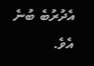އެދުރުބެ ބުނެ އެވެ.